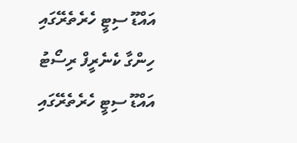އައްޑޫ ސިޓީ ހެރެތެރޭގައި ހިންގާ ކެނެރީފް ރިސޯޓު
އައްޑޫ ސިޓީ ހެރެތެރޭގައި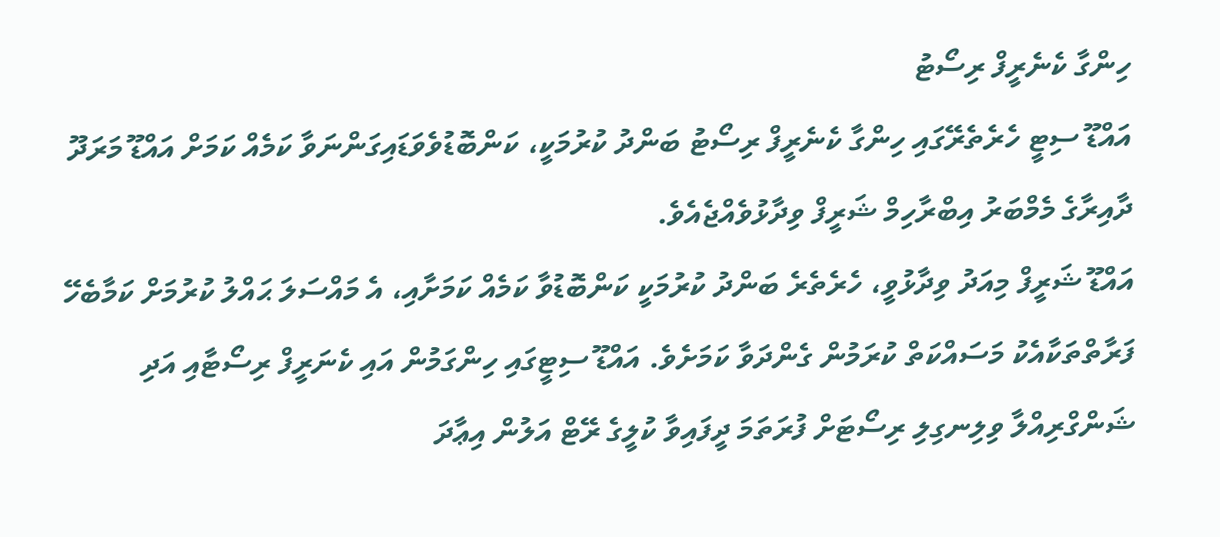ހިންގާ ކެނެރީފް ރިސޯޓު
އައްޑޫ ސިޓީ ހެރެތެރޭގައި ހިންގާ ކެނެރީފް ރިސޯޓު ބަންދު ކުރުމަކީ، ކަންބޮޑުވެވަޑައިގަންނަވާ ކަމެއް ކަމަށް އައްޑޫ މަރަދޫ ދާއިރާގެ މެމްބަރު އިބްރާހިމް ޝަރީފް ވިދާޅުވެއްޖެއެވެ.
އައްޑޫ ޝަރީފް މިއަދު ވިދާޅުވީ، ހެރެތެރެ ބަންދު ކުރުމަކީ ކަންބޮޑުވާ ކަމެއް ކަމަށާއި، އެ މައްސަލަ ޙައްލު ކުރުމަށް ކަމާބެހޭ ފަރާތްތަކާއެކު މަސައްކަތް ކުރަމުން ގެންދަވާ ކަމަށެވެ. އައްޑޫ ސިޓީގައި ހިންގަމުން އައި ކެނަރީފް ރިސޯޓާއި އަދި ޝަންގްރިއްލާ ވިލިނގިލި ރިސޯޓަށް ފުރަތަމަ ދީފައިވާ ކުލީގެ ރޭޓް އަލުން އިޢާދަ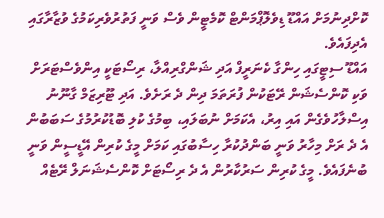ކޮށްދިނުމަށް އައްޑޫ ޑިވެލޮޕްމަންޓް ކޮމެޓީން ވެސް ވަނީ ފަތުރުވެރިކަމުގެ ވުޒާރާގައި އެދިފައެވެ.
އައްޑޫ ސިޓީގައި ހިންގާ ކެނަރީފް އަދި ޝަންގްރިއްލާ، ރިސޯޓަކީ އިންވެސްޓަރަށް ވަކި ކޮންސެޝަން ރޭޓަކުން ފުރަތަމަ ދިން ދެ ރަށެވެ. އަދި ޓޫރިޒަމް ގާނޫނު އިސްލާހުވެގެން އައި އިރު، އެކަމަށް ނުބަލައި، ބިމުގެ ކުލި ބޮޑުކުރުމުގެ ސަބަބުން އެ ދެ ރަށް މިހާރު ވަނީ ބަންދުކުރާ ހިސާބުގައި ކަމަށް މީގެ ކުރިން އޭޑީސީން ވަނީ ބުނެފައެވެ. މީގެ ކުރިން ސަރުކާރުން އެ ދެ ރިސޯޓަށް ކޮންސެޝަނަލް ރޭޓެއް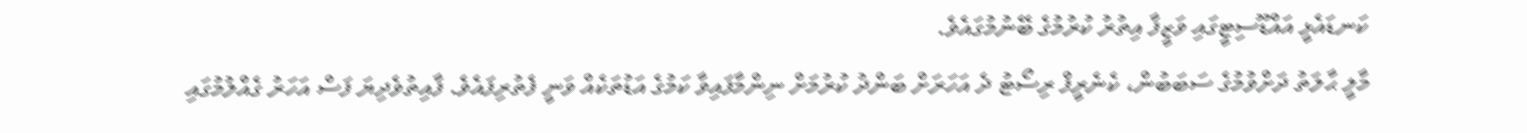ކަނޑައެޅީ އައްޑޫސިޓީގައި ވަޒީފާ އިތުރު ކުރުމުގެ ބޭނުމުގައެވެ.
މާލީ ޙާލަތު ދަށްވުމުގެ ސަބަބުން، ކެނެރީފް ރިސޯޓު ދެ އަހަރަށް ބަންދު ކުރުމަށް ނިންމާފައިވާ ކަމުގެ އަޑުތަކެއް ވަނީ ފެތުރިފައެވެ. ފާއިތުވެދިޔަ ފަސް އަހަރު ގެއްލުމުގައި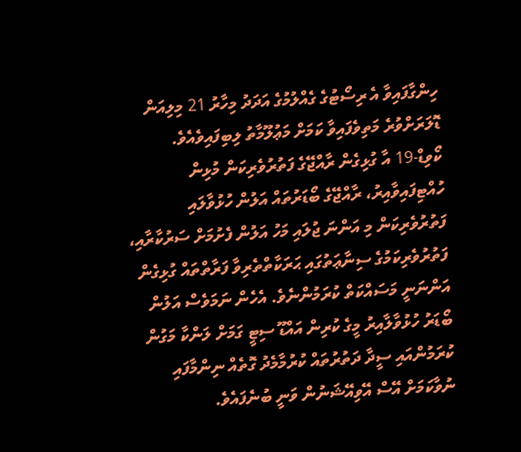ހިންގާފައިވާ އެ ރިސޯޓުގެ ގެއްލުމުގެ އަދަދު މިހާރު 21 މިލިއަން ޑޮލަރަށްވުރެ މަތިވެފައިވާ ކަމަށް މަޢުލޫމާތު ލިބިފައިވެއެވެ.
ކޯވިޑް-19 އާ ގުޅިގެން ރާއްޖޭގެ ފަތުރުވެރިކަން މުޅިން ހުއްޓިފައިވާއިރު، ރާއްޖޭގެ ބޯޑަރުތައް އަލުން ހުޅުވާލައި ފަތުރުވެރިކަން މި އަންނަ ޖުލައި މަހު އަލުން ފެށުމަށް ސަރުކާރާއި، ފަތުރުވެރިކަމުގެ ސިނާޢަތުގައި ޙަރަކާތްތެރިވާ ފަރާތްތައް ގުޅިގެން އަންނަނީ މަސައްކަތް ކުރަމުންނެވެ. އެހެން ނަމަވެސް އަލުން ބޯޑަރު ހުޅުވާލާއިރު މީގެ ކުރިން އައްޑޫ ސިޓީ ގަމަށް ލަންކާ މަގުން ކުރަމުންއައި ސީދާ ދަތުރުތައް ކުރުމާމެދު ގޮތެއް ނިންމާފައި ނުވާކަމަށް އޭސް އޭވިއޭޝަނުން ވަނީ ބުނެފައެވެ.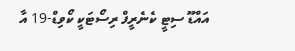އައްޑޫ ސިޓީ ކެނެރީފް ރިސޯޓަކީ ކޯވިޑް-19 އާ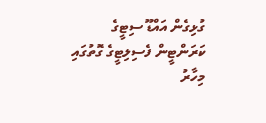ގުޅިގެން އައްޑޫ ސިޓީގެ ކަރަންޓީން ފެސިލިޓީގެ ގޮތުގައި މިހާރު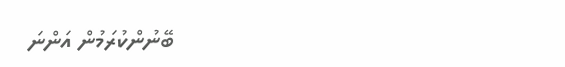ބޭނުންކުރަމުން އަންނަ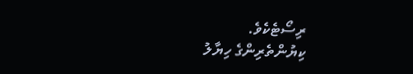ރިސޯޓެކެވެ.
ކިޔުންތެރިންގެ ހިޔާލު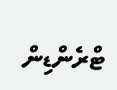ޓްރެންޑިން